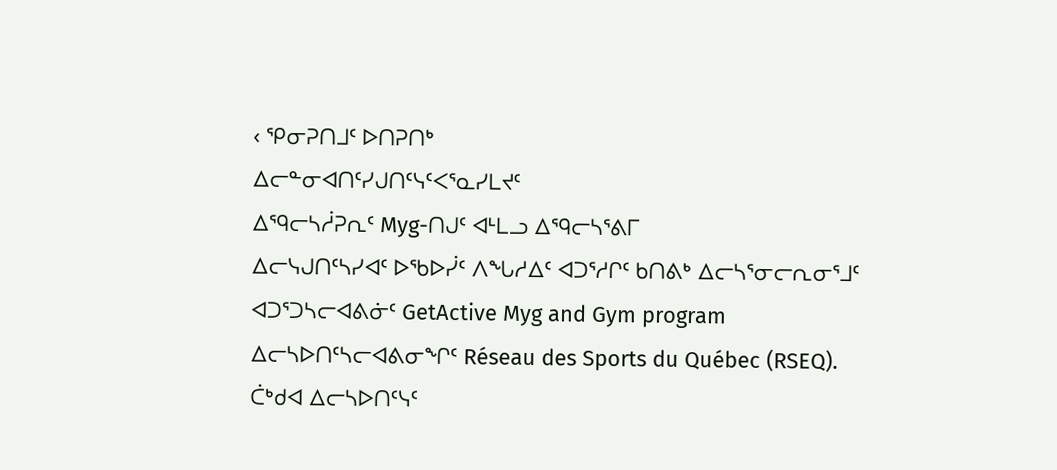‹ ᕿᓂᕈᑎᒧᑦ ᐅᑎᕈᑎᒃ
ᐃᓕᓐᓂᐊᑎᑦᓯᒍᑎᑦᓭᑦᐸᕐᓇᓯᒪᔪᑦ
ᐃᙯᓕᓴᓲᕈᕆᑦ Myg-ᑎᒍᑦ ᐊᒻᒪᓗ ᐃᙯᓕᓴᕐᕕᒥ
ᐃᓕᓭᒍᑎᑦᓴᓯᐊᑦ ᐅᖃᐅᓰᑦ ᐱᖓᓱᐃᑦ ᐊᑐᕐᓱᒋᑦ ᑲᑎᕕᒃ ᐃᓕᓴᕐᓂᓕᕆᓂᕐᒧᑦ ᐊᑐᕐᑐᓴᓕᐊᕕᓃᑦ GetActive Myg and Gym program ᐃᓕᓴᐅᑎᑦᓴᓕᐊᕕᓂᖏᑦ Réseau des Sports du Québec (RSEQ).
ᑖᒃᑯᐊ ᐃᓕᓴᐅᑎᑦᓭᑦ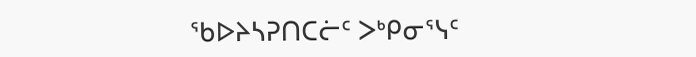ᖃᐅᔨᓴᕈᑎᑕᓖᑦ ᐳᒃᑭᓂᕐᓭᑦ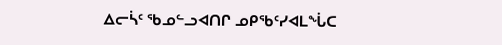ᐃᓕᓵᑦ ᖃᓄᓪᓗᐊᑎᒋ ᓄᑭᖃᑦᓯᐊᒪᖔᑕ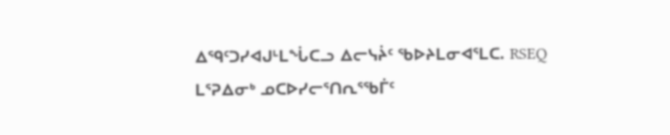ᐃᙯᑦᑐᓯᐊᒍᒻᒪᖔᑕᓗ ᐃᓕᓭᔩᑦ ᖃᐅᔨᒪᓂᐊᕐᒪᑕ. RSEQ ᒪᕐᕈᐃᓂᒃ ᓄᑕᐅᓯᓕᕐᑎᕆᕐᖃᒦᑦ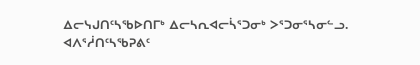ᐃᓕᓭᒍᑎᑦᓴᖃᐅᑎᒥᒃ ᐃᓕᓴᕆᐊᓕᓵᕐᑐᓂᒃ ᐳᕐᑐᓂᕐᓴᓂᓪᓗ.
ᐊᐱᕐᓲᑎᑦᓴᖃᕈᕕᑦ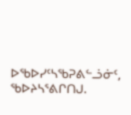ᐅᖃᐅᓯᑦᓴᖃᕈᕕᓪᓘᓃᑦ, ᖃᐅᔨᓴᕐᕕᒋᑎᒍ.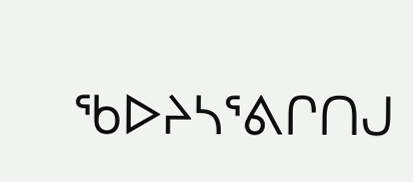ᖃᐅᔨᓴᕐᕕᒋᑎᒍ